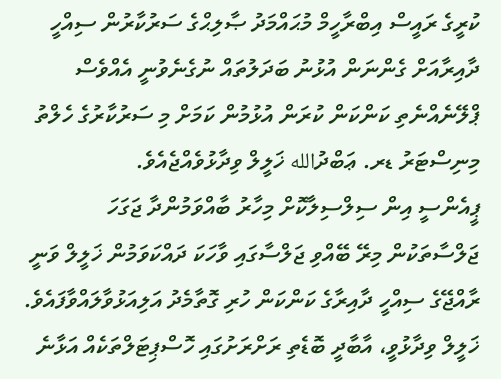ކުރީގެ ރައީސް އިބްރާހީމް މުޙައްމަދު ޞާލިޙްގެ ސަރުކާރުން ސިއްހީ ދާއިރާއަށް ގެންނަން އުޅުނު ބަދަލުތައް ނުގެނެވުނީ އެއްވެސް ޕްލޭނެއްނެތި ކަންކަން ކުރަން އުޅުމުން ކަމަށް މި ސަރުކާރުގެ ހެލްތު މިނިސްޓަރު ޑރ. ޢަބްދުالله ޚަލީލް ވިދާޅުވެއްޖެއެވެ.
ޕީއެންސީ އިން ސިލްސިލާކޮށް މިހާރު ބާއްވަމުންދާ ޖަގަހަ ޖަލްސާތަކުން މިރޭ ބޭއްވި ޖަލްސާގައި ވާހަކަ ދައްކަވަމުން ޚަލީލް ވަނީ ރާއްޖޭގެ ސިއްހީ ދާއިރާގެ ކަންކަން ހުރި ގޮތާމެދު އަލިއަޅުވާލައްވާފައެވެ.
ޚަލީލް ވިދާޅުވީ، އާބާދީ ބޮޑެތި ރަށްރަށުގައި ހޮސްޕިޓަލްތަކެއް އަޅާނެ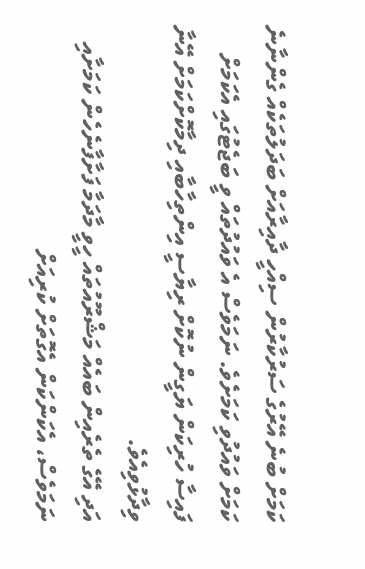ކަމަށް ބުނެ އޭރުގެ ސަރުކާރުން ސިއްހީ ދާއިރާއަށް ބަދަލުތަކެއް ގެންނާނެ ކަމަށް ވައުދުވި ކަމަށެވެ. ނަމަވެސް އެ ވައުދުތައް ވީ ބަޖެޓުގައި އެކަމަށް ފައިސާ ހުރިކަން ޔަގީން ނުކޮށް ރިޔާސީ އިންތިހާބާއި ދިމާކޮށްކަމަށް އޭނާ ވިދާޅުވިއެވެ.
އަދި އޭގެ ތެރެއިން ބައެއް މަޝްރޫއުތައް ހީވީ މާދަމާ ފަށާފާނެހެން ކަމަށާއި ނަމަވެސް، އެކަންކަން އެގޮތަށް ކުރިއަށް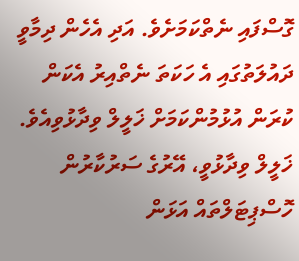ގޮސްފައި ނެތްކަމަށެވެ. އަދި އެހެން ދިމާވީ ދައުލަތުގައި އެ ހަކަތަ ނެތްއިރު އެކަން ކުރަން އުޅުމުންކަމަށް ޚަލީލް ވިދާޅުވިއެވެ.
ޚަލީލް ވިދާޅުވީ، އޭރުގެ ސަރުކާރުން ހޮސްޕިޓަލްތައް އަޅަން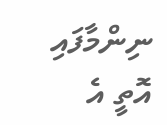ނިންމާފައި އޮތީ އެ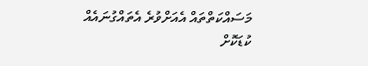މަސައްކަތްތައް އެއަށްވުރެ އެތައްގުނައެއް ކުޑަކޮށް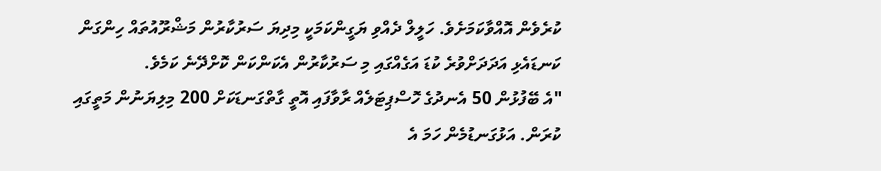ކުރެވެން އޮއްވާކަމަށެވެ. ހަލީލް ދެއްވި ޔަގީންކަމަކީ މިދިޔަ ސަރުކާރުން މަޝްރޫއުތައް ހިންގަން ކަނޑައެޅި އަދަދަށްވުރެ ކުޑަ އަގެއްގައި މި ސަރުކާރުން އެކަންކަން ކޮށްދޭނެ ކަމެވެ.
"އެ ބޭފުޅުން 50 އެނދުގެ ހޮސްޕިޓަލެއް ރާވާފައި އޮތީ ގާތްގަނޑަކަށް 200 މިލިޔަނުން މަތީގައި ކުރަން. އަޅުގަނޑުމެން ހަމަ އެ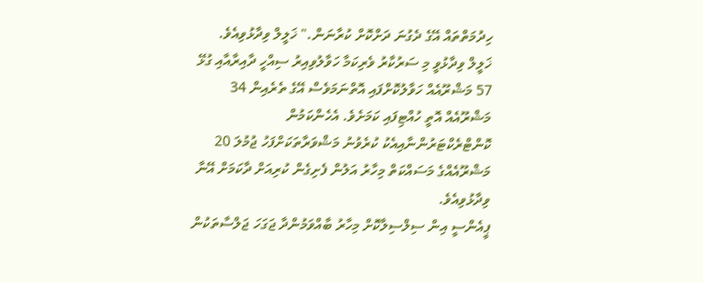ހިދުމަތްތައް އޭގެ ދެގުނަ ދަށްކޮށް ކުރާނަން." ޚަލީލް ވިދާޅުވިއެވެ.
ޚަލީލް ވިދާޅުވީ މި ސަރުކާރު ވެރިކަމާ ހަވާލުވިއިރު ސިއްހީ ދާއިރާއާއި ގުޅޭ 57 މަޝްރޫއެއް ހަވާލުކޮށްފައި އޮތްނަމަވެސް އޭގެ ތެރެއިން 34 މަޝްރޫއެއް އޮތީ ހުއްޓިފައި ކަމަށެވެ. އެހެންކަމުން ކޮންޓްރެކްޓަރުންނާއިއެކު ކުރެވުނު މަޝްވަރާތަކަށްފަހު ޖުމުލަ 20 މަޝްރޫއެއްގެ މަސައްކަތް މިހާރު އަލުން ފެށިގެން ކުރިއަށް ދާކަމަށް އޭނާ ވިދާޅުވިއެވެ.
ޕީއެންސީ އިން ސިލްސިލާކޮށް މިހާރު ބާއްވަމުންދާ ޖަގަހަ ޖަލްސާތަކުން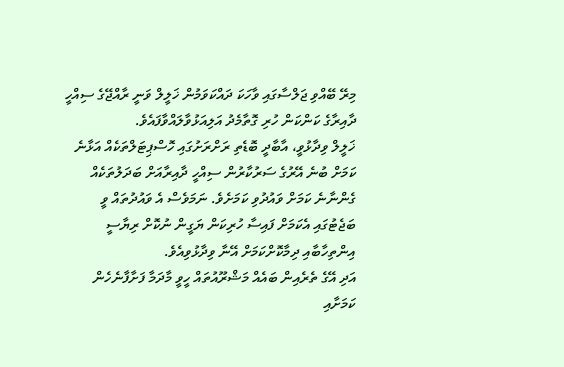މިރޭ ބޭއްވި ޖަލްސާގައި ވާހަކަ ދައްކަވަމުން ޚަލީލް ވަނީ ރާއްޖޭގެ ސިއްހީ ދާއިރާގެ ކަންކަން ހުރި ގޮތާމެދު އަލިއަޅުވާލައްވާފައެވެ.
ޚަލީލް ވިދާޅުވީ، އާބާދީ ބޮޑެތި ރަށްރަށުގައި ހޮސްޕިޓަލްތަކެއް އަޅާނެ ކަމަށް ބުނެ އޭރުގެ ސަރުކާރުން ސިއްހީ ދާއިރާއަށް ބަދަލުތަކެއް ގެންނާނެ ކަމަށް ވައުދުވި ކަމަށެވެ. ނަމަވެސް އެ ވައުދުތައް ވީ ބަޖެޓުގައި އެކަމަށް ފައިސާ ހުރިކަން ޔަގީން ނުކޮށް ރިޔާސީ އިންތިހާބާއި ދިމާކޮށްކަމަށް އޭނާ ވިދާޅުވިއެވެ.
އަދި އޭގެ ތެރެއިން ބައެއް މަޝްރޫއުތައް ހީވީ މާދަމާ ފަށާފާނެހެން ކަމަށާއި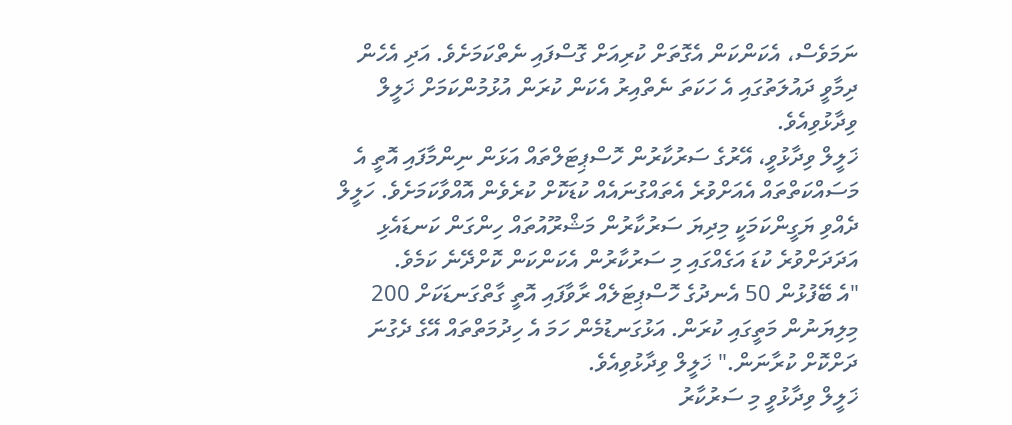ނަމަވެސް، އެކަންކަން އެގޮތަށް ކުރިއަށް ގޮސްފައި ނެތްކަމަށެވެ. އަދި އެހެން ދިމާވީ ދައުލަތުގައި އެ ހަކަތަ ނެތްއިރު އެކަން ކުރަން އުޅުމުންކަމަށް ޚަލީލް ވިދާޅުވިއެވެ.
ޚަލީލް ވިދާޅުވީ، އޭރުގެ ސަރުކާރުން ހޮސްޕިޓަލްތައް އަޅަން ނިންމާފައި އޮތީ އެ މަސައްކަތްތައް އެއަށްވުރެ އެތައްގުނައެއް ކުޑަކޮށް ކުރެވެން އޮއްވާކަމަށެވެ. ހަލީލް ދެއްވި ޔަގީންކަމަކީ މިދިޔަ ސަރުކާރުން މަޝްރޫއުތައް ހިންގަން ކަނޑައެޅި އަދަދަށްވުރެ ކުޑަ އަގެއްގައި މި ސަރުކާރުން އެކަންކަން ކޮށްދޭނެ ކަމެވެ.
"އެ ބޭފުޅުން 50 އެނދުގެ ހޮސްޕިޓަލެއް ރާވާފައި އޮތީ ގާތްގަނޑަކަށް 200 މިލިޔަނުން މަތީގައި ކުރަން. އަޅުގަނޑުމެން ހަމަ އެ ހިދުމަތްތައް އޭގެ ދެގުނަ ދަށްކޮށް ކުރާނަން." ޚަލީލް ވިދާޅުވިއެވެ.
ޚަލީލް ވިދާޅުވީ މި ސަރުކާރު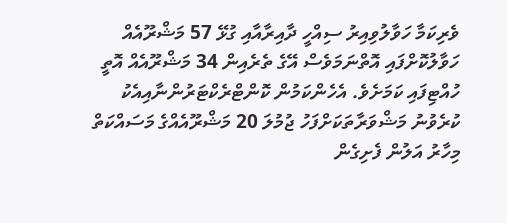ވެރިކަމާ ހަވާލުވިއިރު ސިއްހީ ދާއިރާއާއި ގުޅޭ 57 މަޝްރޫއެއް ހަވާލުކޮށްފައި އޮތްނަމަވެސް އޭގެ ތެރެއިން 34 މަޝްރޫއެއް އޮތީ ހުއްޓިފައި ކަމަށެވެ. އެހެންކަމުން ކޮންޓްރެކްޓަރުންނާއިއެކު ކުރެވުނު މަޝްވަރާތަކަށްފަހު ޖުމުލަ 20 މަޝްރޫއެއްގެ މަސައްކަތް މިހާރު އަލުން ފެށިގެން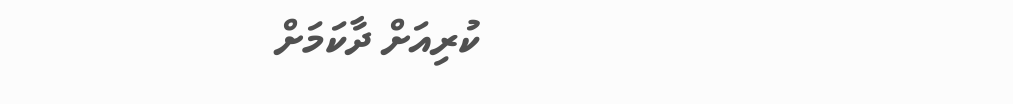ކުރިއަށް ދާކަމަށް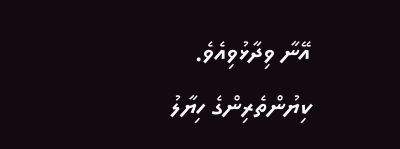އޭނާ ވިދާޅުވިއެވެ.
ކިޔުންތެރިންގެ ހިޔާލު